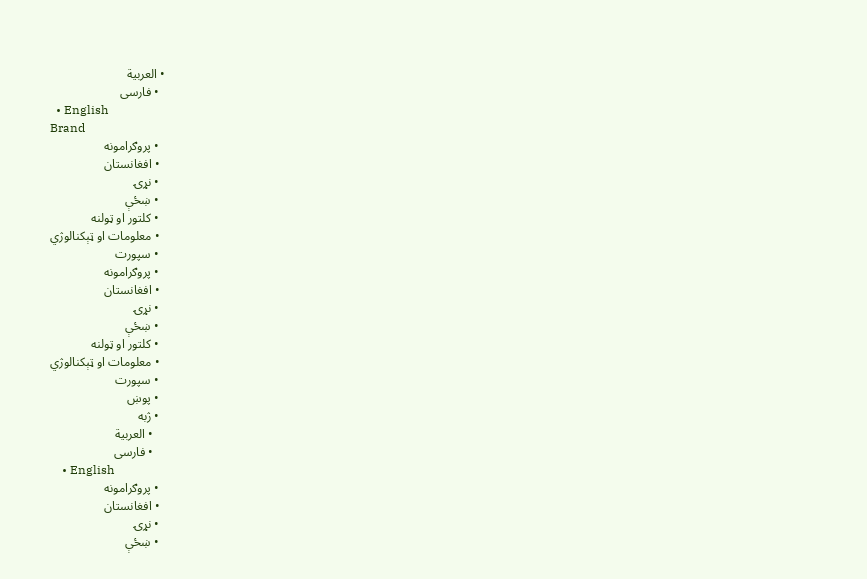• العربية
  • فارسی
  • English
Brand
  • پروګرامونه
  • افغانستان
  • نړۍ
  • ښځې
  • کلتور او ټولنه
  • معلومات او ټېکنالوژي
  • سپورت
  • پروګرامونه
  • افغانستان
  • نړۍ
  • ښځې
  • کلتور او ټولنه
  • معلومات او ټېکنالوژي
  • سپورت
  • پوښ
  • ژبه
    • العربية
    • فارسی
    • English
  • پروګرامونه
  • افغانستان
  • نړۍ
  • ښځې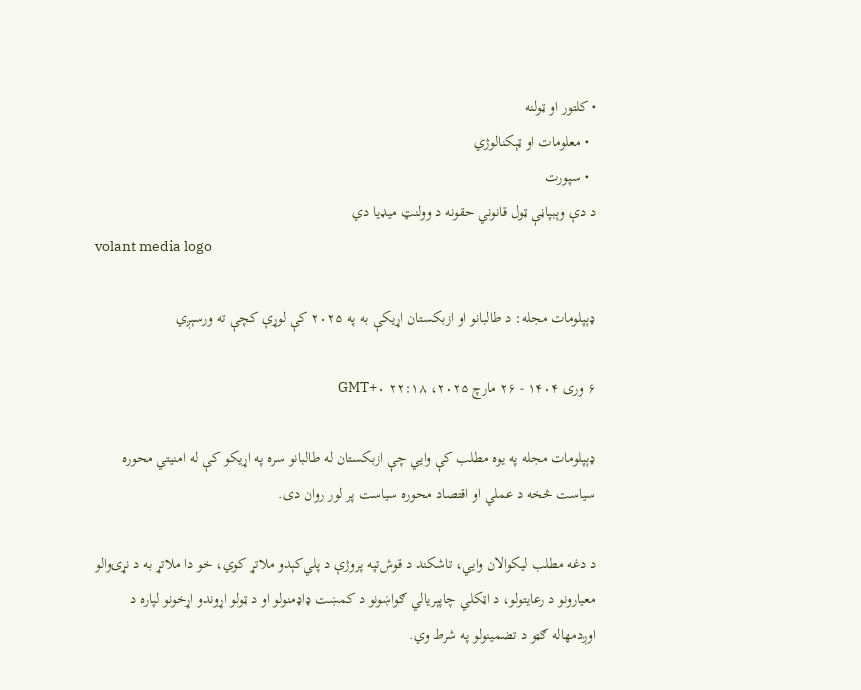• کلتور او ټولنه
  • معلومات او ټېکنالوژي
  • سپورت
د دې وېبپاڼې ټول قانوني حقونه د وولنټ میډیا دي
volant media logo

ډېپلومات مجله: د طالبانو او ازبکستان اړیکې به په ۲۰۲۵ کې لوړې کچې ته ورسېږي

۶ وری ۱۴۰۴ - ۲۶ مارچ ۲۰۲۵، ۲۲:۱۸ GMT+۰

ډېپلومات مجله په یوه مطلب کې وايي چې ازبکستان له طالبانو سره په اړیکو کې له امنیتي محوره سیاست څخه د عملي او اقتصاد محوره سیاست پر لور روان دی.

د دغه مطلب لیکوالان وايي، تاشکند د قوش‌تپه پروژې د پلي‌کېدو ملاتړ کوي، خو دا ملاتړ به د نړۍوالو معیارونو د رعایتولو، د اټکلي چاپېریالي ګواښونو د کمښت ډاډمنولو او د ټولو اړوندو اړخونو لپاره د اوږدمهاله ګټو د تضمینولو په شرط وي.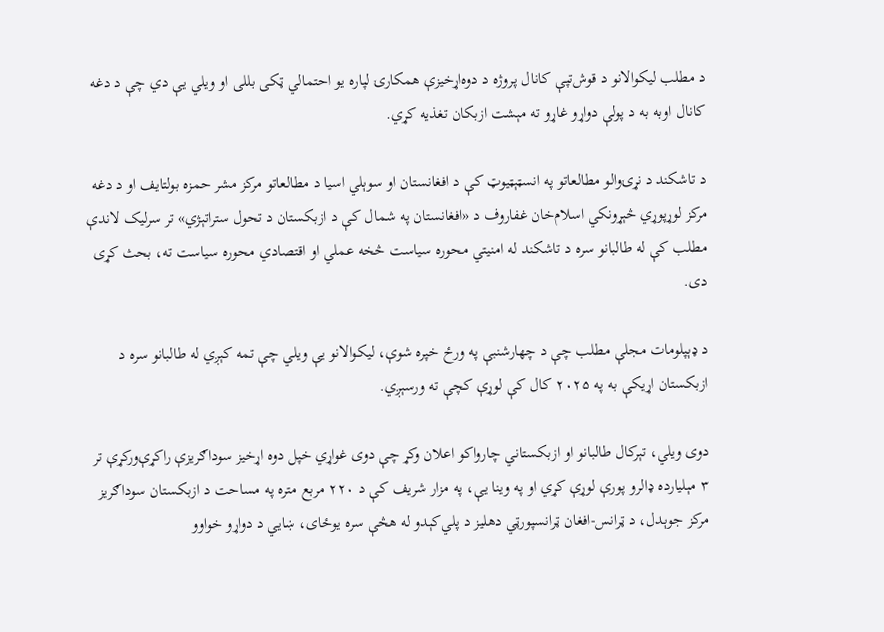د مطلب لیکوالانو د قوش‌تپې کانال پروژه د دوه‌اړخیزې همکارۍ لپاره یو احتمالي ټکی بللی او ویلي یې دي چې د دغه کانال اوبه به د پولې دواړو غاړو ته مېشت ازبکان تغذیه کړي.

د تاشکند د نړۍوالو مطالعاتو په انسټېټیوټ کې د افغانستان او سوېلي اسیا د مطالعاتو مرکز مشر حمزه بولتایف او د دغه مرکز لوړپوړي څېړونکي اسلام‌خان غفاروف د «افغانستان په شمال کې د ازبکستان د تحول ستراتېژي» تر سرلیک لاندې مطلب کې له طالبانو سره د تاشکند له امنیتي محوره سیاست څخه عملي او اقتصادي محوره سیاست ته، بحث کړی دی.

د ډېپلومات مجلې مطلب چې د چهارشنبې په ورځ خپره شوې، لیکوالانو یې ویلي چې تمه کېږي له طالبانو سره د ازبکستان اړیکې به په ۲۰۲۵ کال کې لوړې کچې ته ورسېږي.

دوی ویلي، تېرکال طالبانو او ازبکستاني چارواکو اعلان وکړ چې دوی غواړي خپل دوه اړخیز سوداګریزې راکړې‌ورکړې تر ۳ مېلیارده ډالرو پورې لوړې کړي او په وینا یې، په مزار شریف کې د ۲۲۰ مربع متره په مساحت د ازبکستان سوداګریز مرکز جوېدل، د ټرانس-افغان ټرانسپورټي دهلیز د پلي‌کېدو له هڅې سره یوځای، ښايي د دواړو خواوو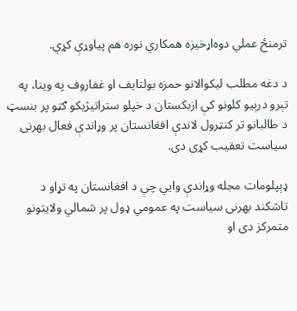ترمنځ عملي دوه‌اړخیزه همکاري نوره هم پیاوړې کړي.

د دغه مطلب لیکوالانو حمزه بولتایف او غفاروف په وینا، په تېرو درېیو کلونو کې ازبکستان د خپلو ستراتیژیکو ګټو پر بنسټ د طالبانو تر کنټرول لاندې افغانستان پر وړاندې فعال بهرنی سیاست تعقیب کړی دی.

ډېپلومات مجله وړاندې وايي چې د افغانستان په تړاو د تاشکند بهرنی سیاست په عمومي ډول پر شمالي ولایتونو متمرکز دی او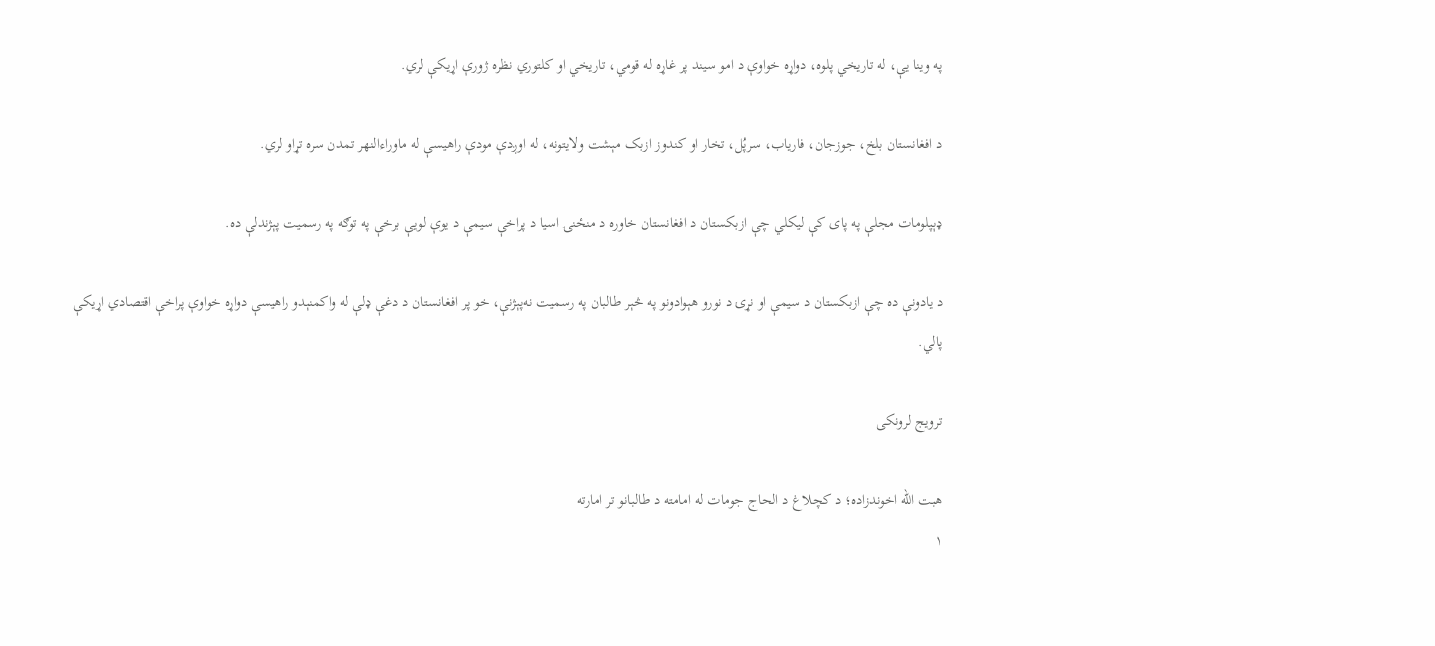په وینا یې، له تاریخي پلوه، دواړه خواوې د امو سیند پر غاړه له قومي، تاریخي او کلتوري نظره ژورې اړیکې لري.

د افغانستان بلخ، جوزجان، فاریاب، سرپُل، تخار او کندوز ازبک مېشت ولایتونه، له اوږدې مودې راهیسې له ماوراءالنهر تمدن سره تړاو لري.

ډېپلومات مجلې په پای کې لیکلي چې ازبکستان د افغانستان خاوره د منځنۍ اسیا د پراخې سیمې د یوې لویې برخې په توګه په رسمیت پېژندلې ده.

د یادونې ده چې ازبکستان د سیمې او نړۍ د نورو هېوادونو په څېر طالبان په رسمیت نه‌پېژنې، خو پر افغانستان د دغې ډلې له واکمنېدو راهیسې دواړه خواوې پراخې اقتصادي اړیکې پالي.

ترویج لرونکی

هبت الله اخوندزاده؛ د کچلاغ د الحاج جومات له امامته د طالبانو تر امارته
۱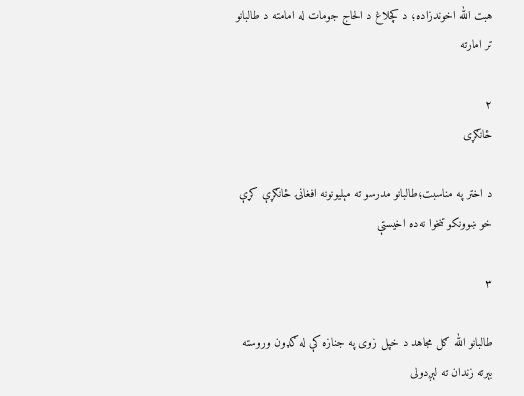هبت الله اخوندزاده؛ د کچلاغ د الحاج جومات له امامته د طالبانو تر امارته

۲
ځانګړی

د اختر په مناسبت؛طالبانو مدرسو ته مېلیونونه افغانۍ ځانګړې کړې خو ښوونکو تنخوا نه‌ده اخیستې

۳

طالبانو الله ګل مجاهد د خپل زوی په جنازه کې له ګډون وروسته بېرته زندان ته لېږدولی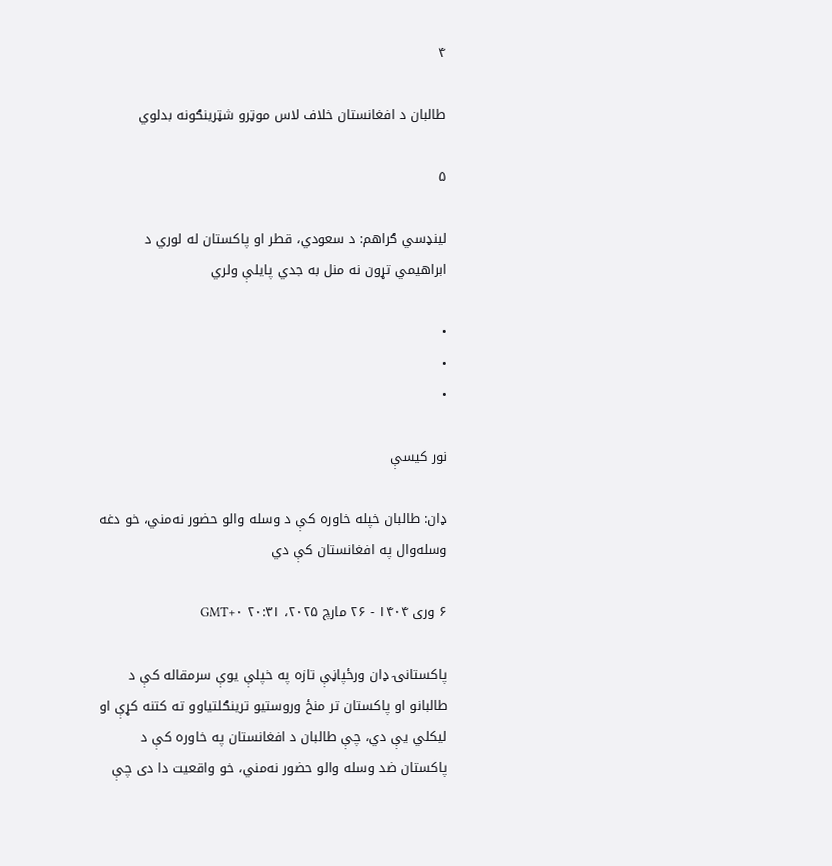۴

طالبان د افغانستان خلاف لاس موټرو شټرینګونه بدلوي

۵

لينډسي ګراهم: د سعودي، قطر او پاکستان له لوري د ابراهیمي تړون نه منل به جدي پایلې ولري

•
•
•

نور کیسې

ډان: طالبان خپله خاوره کې د وسله والو حضور نه‌مني، خو دغه وسله‌وال په افغانستان کې دي

۶ وری ۱۴۰۴ - ۲۶ مارچ ۲۰۲۵، ۲۰:۳۱ GMT+۰

پاکستانۍ ډان ورځپاڼې تازه په خپلې یوې سرمقاله کې د طالبانو او پاکستان تر منځ وروستیو ترینګلتیاوو ته کتنه کړې او لیکلي یې دي، چې طالبان د افغانستان په خاوره کې د پاکستان ضد وسله والو حضور نه‌مني، خو واقعیت دا دی چې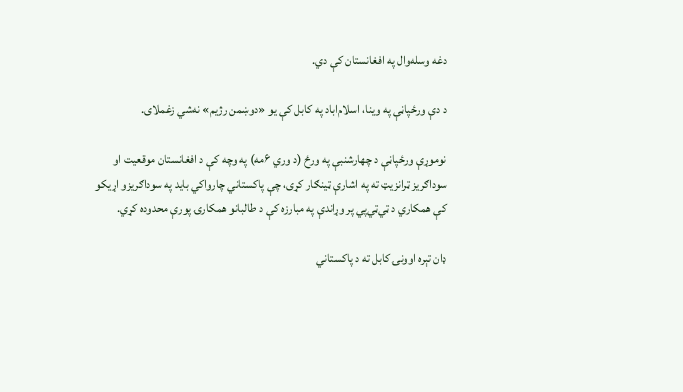دغه وسله‌وال په افغانستان کې دي.

د دې ورځپاڼې په وینا، اسلام‌اباد په کابل کې یو «دوښمن رژیم» نه‌شي زغملای.

نوموړې ورځپاڼې د چهارشنبې په ورځ (د وري ۶مه) په وچه کې د افغانستان موقعیت او سوداګريز ټرانزیټ ته په اشارې ټینګار کړی، چې پاکستاني چارواکي باید په سوداګریزو اړیکو کې همکاري د ټي‌ټي‌پي پر وړاندې په مبارزه کې د طالبانو همکارۍ پورې محدوده کړي.

ډان تېره اوونۍ کابل ته د پاکستاني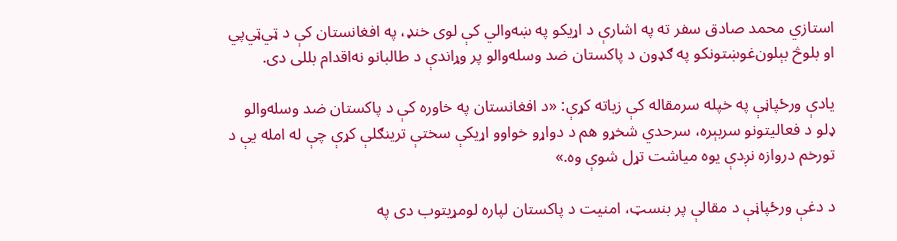استازي محمد صادق سفر ته په اشارې د اړیکو په ښه‌والي کې لوی خنډ، په افغانستان کې د ټي‌ټي‌پي او بلوڅ بېلون‌غوښتونکو په ګډون د پاکستان ضد وسله‌والو پر وړاندې د طالبانو نه‌اقدام بللی دی.

یادې ورځپاڼې په خپله سرمقاله کې زیاته کړې: «د افغانستان په خاوره کې د پاکستان ضد وسله‌والو ډلو د فعالیتونو سربېره، سرحدي شخړو هم د دواړو خواوو اړیکې سختې ترینګلې کړې چې له امله یې د تورخم دروازه نږدې یوه میاشت تړل شوې وه.»

د دغې ورځپاڼې د مقالې پر بنسټ، امنیت د پاکستان لپاره لومړیتوب دی په‌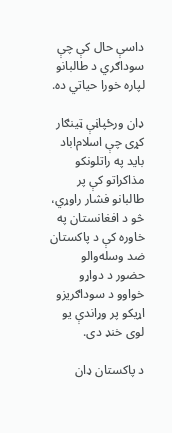داسې حال کې چې سوداګري د طالبانو لپاره خورا حیاتي ده.

ډان ورځپاڼې ټینګار کړی چې اسلام‌اباد باید په راتلونکو مذاکراتو کې پر طالبانو فشار راوړي، څو د افغانستان په خاوره کې د پاکستان ضد وسله‌والو حضور د دواړو خواوو د سوداګریزو اړیکو پر وړاندې یو لوی خنډ دی.

د پاکستان ډان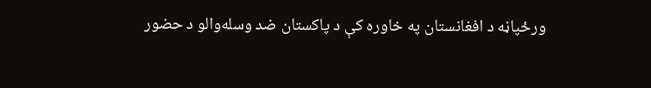ورځپاڼه د افغانستان په خاوره کې د پاکستان ضد وسله‌والو د حضور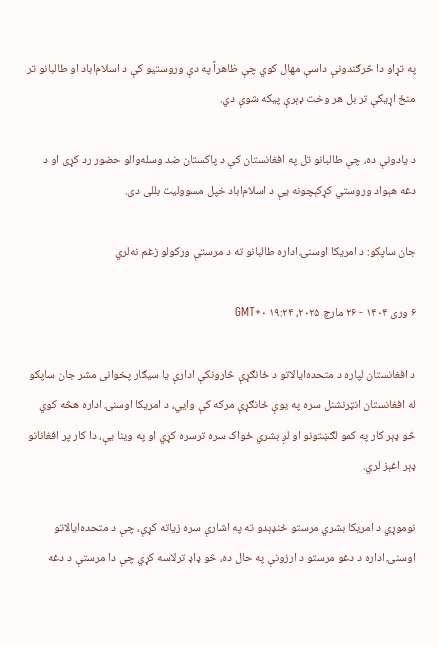په تړاو دا څرګندونې داسې مهال کوي چې ظاهراً په دې وروستیو کې د اسلام‌اباد او طالبانو تر منځ اړیکې تر بل هر وخت ډېرې پیکه شوې دي.

د یادونې ده، چې طالبانو تل په افغانستان کې د پاکستان ضد وسله‌والو حضور رد کړی او د دغه هېواد وروستي کړکېچونه یې د اسلام‌اباد خپل مسوولیت بللی دی.

جان ساپکو: د امریکا اوسنۍ اداره طالبانو ته د مرستې ورکولو زغم نه‌لري

۶ وری ۱۴۰۴ - ۲۶ مارچ ۲۰۲۵، ۱۹:۲۴ GMT+۰

د افغانستان لپاره د متحده‌ایالاتو د ځانګړې څارونکې ادارې یا سیګار پخوانی مشر جان ساپکو له افغانستان انټرنشنل سره په یوې ځانګړې مرکه کې وايي، د امریکا اوسنۍ اداره هڅه کوي څو ډېر کار په کمو لګښتونو او لږ بشري ځواک سره ترسره کړي او په وینا یې، دا کار پر افغانانو ډېر اغېز لري.

نوموړي د امریکا بشري مرستو ځنډېدو ته په اشارې سره زیاته کړې، چې د متحده‌ایالاتو اوسنۍ اداره د دغو مرستو د ارزونې په حال ده، څو ډاډ ترلاسه کړي چې دا مرستې د دغه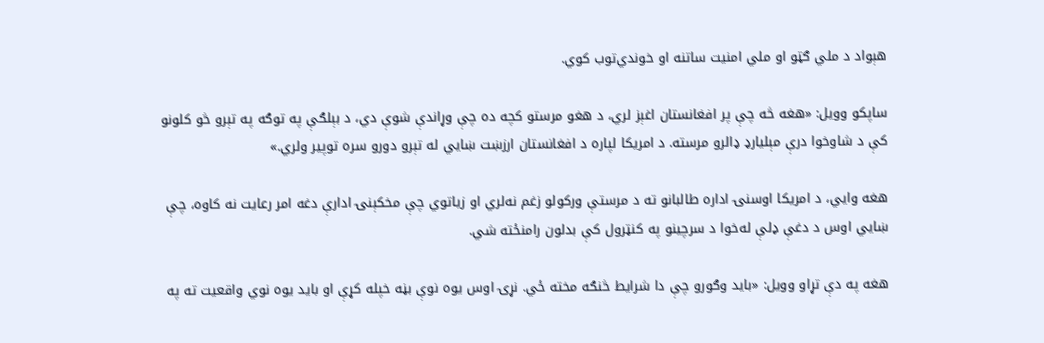هېواد د ملي ګټو او ملي امنیت ساتنه او خوندي‌توب کوي.

ساپکو وویل: «هغه څه چې پر افغانستان اغېز لري، د هغو مرستو کچه ده چې وړاندې شوې دي، د بېلګې په توګه په تېرو څو کلونو کې د شاوخوا درې مېلیارډ ډالرو مرسته. د امریکا لپاره د افغانستان ارزښت ښايي له تېرو دورو سره توپیر ولري.»

هغه وايي، د امریکا اوسنۍ اداره طالبانو ته د مرستې ورکولو زغم نه‌لري او زیاتوي چې مخکېنۍ ادارې دغه امر رعایت نه کاوه، چې ښايي اوس د دغې ډلې له‌خوا د سرچینو په کنټرول کې بدلون رامنځته شي.

هغه په دې تړاو وویل: «باید وګورو چې دا شرایط څنګه مخته ځي. نړۍ اوس یوه نوې بڼه خپله کړې او باید یوه نوي واقعیت ته په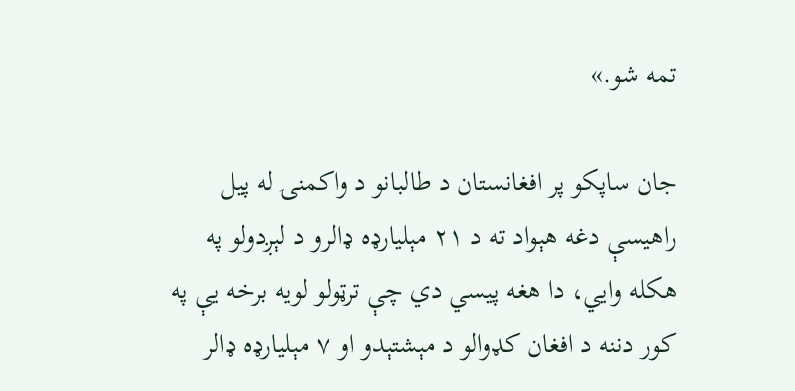تمه شو.»

جان ساپکو پر افغانستان د طالبانو د واکمنۍ له پیل راهیسې دغه هېواد ته د ۲۱ مېلیارډه ډالرو د لېږدولو په هکله وايي، دا هغه پیسي دي چې ترټولو لویه برخه یې په کور دننه د افغان کډوالو د مېشتېدو او ۷ مېلیارډه ډالر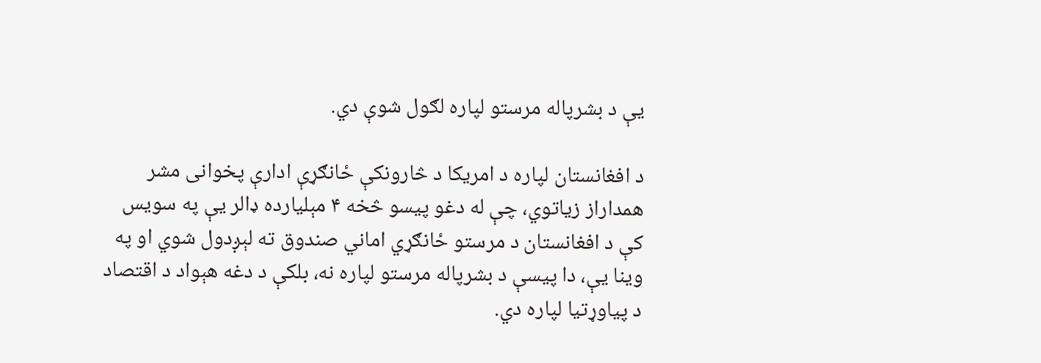یې د بشرپاله مرستو لپاره لګول شوې دي.

د افغانستان لپاره د امریکا د څارونکې ځانګړې ادارې پخوانی مشر همداراز زیاتوي، چې له دغو پیسو څخه ۴ مېلیارده ډالر یې په سویس کې د افغانستان د مرستو ځانګړي اماني صندوق ته لېږدول شوي او په وینا یې، دا پیسې د بشرپاله مرستو لپاره نه، بلکې د دغه هېواد د اقتصاد د پیاوړتیا لپاره دي.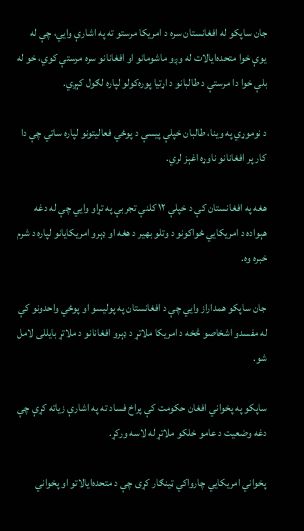جان ساپکو له افغانستان سره د امریکا مرستو ته په اشارې وايي، چې له یوې خوا متحده‌ایالات له وږو ماشومانو او افغانانو سره مرستې کوي، خو له بلې خوا دا مرستې د طالبانو د اړتیا پوره‌کولو لپاره لګول کېږي.

د نوموړي په وینا، طالبان خپلې پیسې د پوځي فعالیتونو لپاره ساتي چې دا کار پر افغانانو ناوړه اغېز لري.

هغه په افغانستان کې د خپلې ۱۲ کلنې تجربې په تړاو وايي چې له دغه هېواده د امریکایي ځواکونو د وتلو بهیر د هغه او ډېرو امریکایانو لپاره د شرم خبره وه.

جان ساپکو همداراز وايي چې د افغانستان په پولیسو او پوځي واحدونو کې له مفسدو اشخاصو څخه د امریکا ملاتړ د ډېرو افغانانو د ملاتړ بایللی لامل شو.

ساپکو په پخواني افغان حکومت کې پراخ فساد ته په اشارې زیاته کړې چې دغه وضعیت د عامو خلکو ملاتړ له لاسه ورکړ.

پخواني امریکايي چارواکي ټینګار کړی چې د متحده‌ایالاتو او پخواني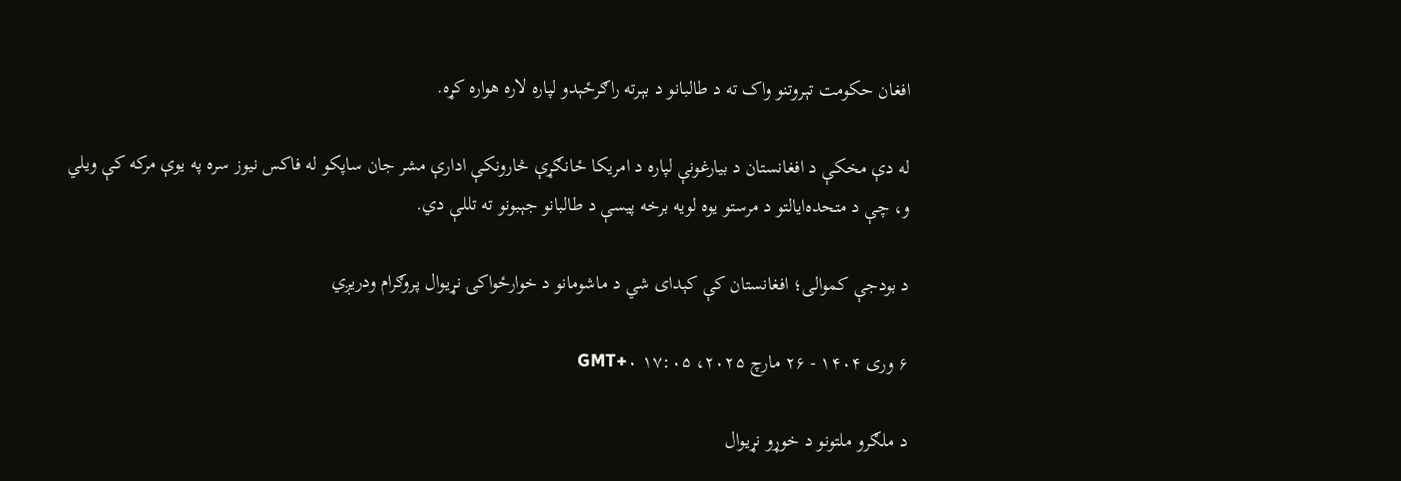افغان حکومت تېروتنو واک ته د طالبانو د بېرته راګرځېدو لپاره لاره هواره کړه.

له دې مخکې د افغانستان د بیارغونې لپاره د امریکا ځانګړې څارونکې ادارې مشر جان ساپکو له فاکس نیوز سره په یوې مرکه کې ویلي و، چې د متحده‌ایالتو د مرستو یوه لویه برخه پیسې د طالبانو جېبونو ته تللې دي.

د بودجې کموالی؛ افغانستان کې کېدای شي د ماشومانو د خوارځواکۍ نړیوال پروګرام ودریږي

۶ وری ۱۴۰۴ - ۲۶ مارچ ۲۰۲۵، ۱۷:۰۵ GMT+۰

د ملګرو ملتونو د خوړو نړیوال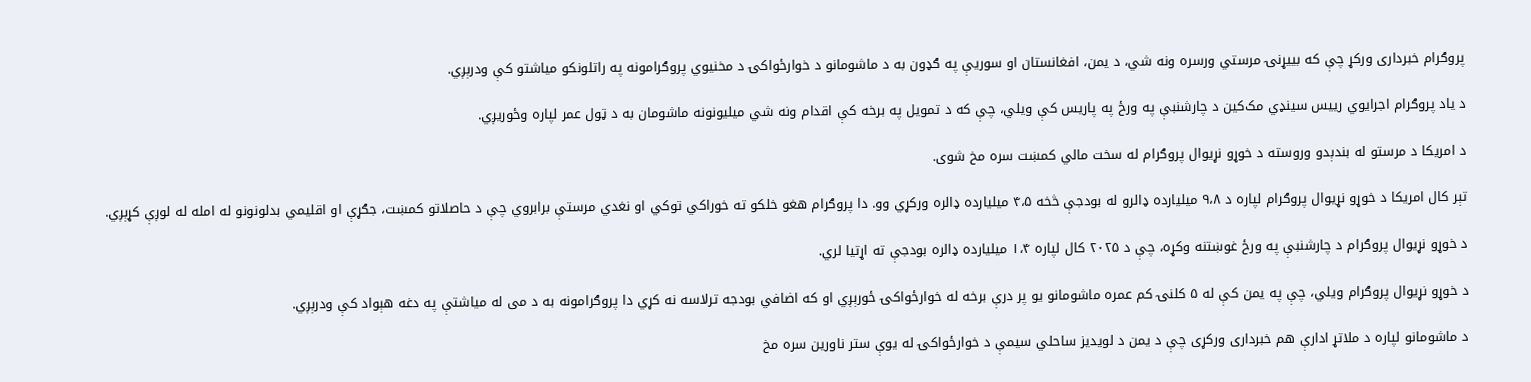پروګرام خبرداری ورکړ چې که بییړنۍ مرستي ورسره ونه شي، د یمن، افغانستان او سوریې په ګډون به د ماشومانو د خوارځواکۍ د مخنیوي پروګرامونه په راتلونکو میاشتو کې ودرېږي.

د یاد پروګرام اجرایوي رییس سینډي مک‌کین د چارشنبې په ورځ په پاریس کې ویلي، چې که د تمویل په برخه کې اقدام ونه شي میلیونونه ماشومان به د ټول عمر لپاره وځوریږي.

د امریکا د مرستو له بندېدو وروسته د خوړو نړیوال پروګرام له سخت مالي کمښت سره مخ شوی.

تېر کال امریکا د خوړو نړیوال پروګرام لپاره د ۹،۸ میلیارده ډالرو له بودجې څخه ۴،۵ میلیارده ډالره ورکړي وو. دا پروګرام هغو خلکو ته خوراکي توکي او نغدي مرستې برابروي چې د حاصلاتو کمښت، جګړې او اقلیمي بدلونونو له امله له لوږې کړېږي.

د خوړو نړیوال پروګرام د چارشنبې په ورځ غوښتنه وکړه، چې د ۲۰۲۵ کال لپاره ۱،۴ میلیارده ډالره بودجې ته اړتیا لري.

د خوړو نړیوال پروګرام ویلي، چې په یمن کې له ۵ کلنۍ کم عمره ماشومانو یو پر درې برخه له خوارځواکۍ ځورېږي او که اضافي بودجه ترلاسه نه کړي دا پروګرامونه به د می له میاشتې په دغه هېواد کې ودرېږي.

د ماشومانو لپاره د ملاتړ ادارې هم خبرداری ورکړی چې د یمن د لویدیز ساحلي سیمې د خوارځواکۍ له یوې ستر ناورین سره مخ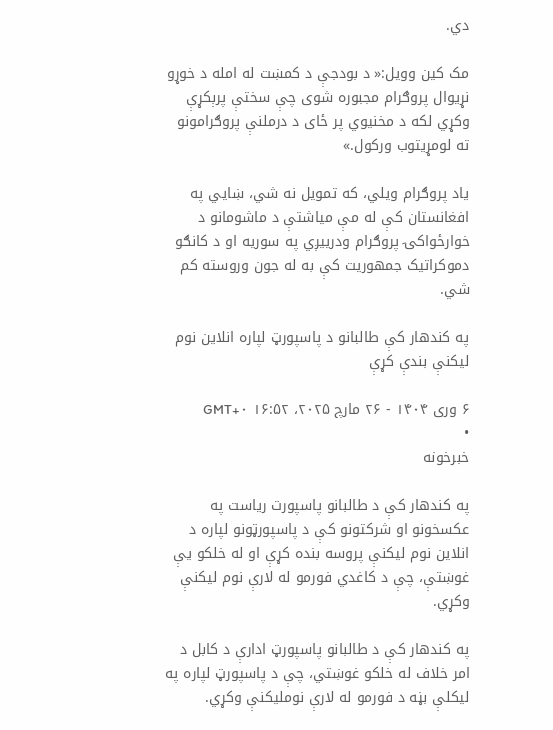دي.

مک ‌کین وویل:« د بودجې د کمښت له امله د خوړو نړیوال پروګرام مجبوره شوی چې سختې پرېکړې وکړي لکه د مخنیوي پر ځای د درملنې پروګرامونو ته لومړیتوب ورکول.»

یاد پروګرام ویلي، که تمویل نه شي، ښايي په افغانستان کې له مې میاشتې د ماشومانو د خوارځواکۍ پروګرام ودرییږي په سوریه او د کانګو دموکراتیک جمهوریت کې به له جون وروسته کم شي.

په کندهار کې طالبانو د پاسپورټ لپاره انلاین نوم لیکنې بندې کړې

۶ وری ۱۴۰۴ - ۲۶ مارچ ۲۰۲۵، ۱۶:۵۲ GMT+۰
•
خبرخونه

په کندهار کې د طالبانو پاسپورت رياست په عکسخونو او شرکتونو کې د پاسپورټونو لپاره د انلاین نوم لیکنې پروسه بنده کړې او له خلکو یې غوښتې، چې د کاغدي فورمو له لارې نوم لیکنې وکړي.

په کندهار کې د طالبانو پاسپورټ ادارې د کابل د امر خلاف له خلکو غوښتي، چې د پاسپورټ لپاره په لیکلې بڼه د فورمو له لارې نوملیکنې وکړي.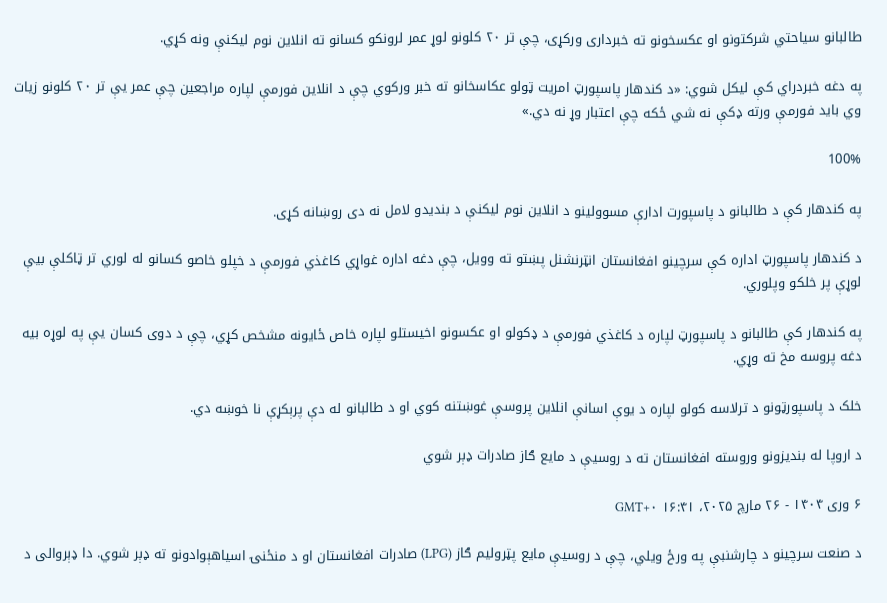طالبانو سیاحتي شرکتونو او عکسخونو ته خبرداری ورکړی، چې تر ۲۰ کلونو لوړ عمر لرونکو کسانو ته انلاین نوم لیکنې ونه کړي.

په دغه خبردراي کې لیکل شوي: «د کندهار پاسپورټ امریت ټولو عکاسخانو ته خبر ورکوي چې د انلاین فورمې لپاره مراجعین چې عمر يې تر ۲۰ کلونو زیات وي باید فورمې ورته ډکې نه شي ځکه چې اعتبار وړ نه دي.»

100%

په کندهار کې د طالبانو د پاسپورت ادارې مسوولينو د انلاین نوم لیکنې د بنديدو لامل نه دی روښانه کړی.

د کندهار پاسپورټ اداره کې سرچينو افغانستان انټرنشنل پښتو ته وویل، چې دغه اداره غواړي کاغذي فورمې د خپلو خاصو کسانو له لوري تر ټاکلې بيې لوړې پر خلکو وپلوري.

په کندهار کې طالبانو د پاسپورټ لپاره د کاغذي فورمې د ډکولو او عکسونو اخیستلو لپاره خاص ځايونه مشخص کړي، چې د دوی کسان يې په لوړه بيه دغه پروسه مخ ته وړي.

خلک د پاسپورټونو د ترلاسه کولو لپاره د یوې اسانې انلاین پروسې غوښتنه کوي او د طالبانو له دې پرېکړې نا خوښه دي.

د اروپا له بندیزونو وروسته افغانستان ته د روسیې د مایع ګاز صادرات ډېر شوي

۶ وری ۱۴۰۴ - ۲۶ مارچ ۲۰۲۵، ۱۶:۴۱ GMT+۰

د صنعت سرچینو د چارشنبې په ورځ ویلي، چې د روسیې مایع پټرولیم ګاز (LPG) صادرات افغانستان او د منځنۍ اسیاهېوادونو ته ډېر شوي. دا ډېروالی د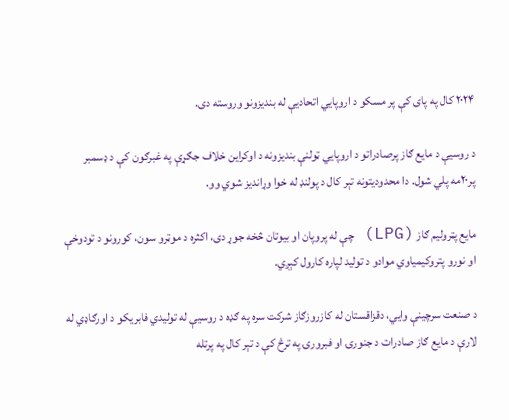۲۰۲۴ کال په پای کې پر مسکو د اروپایي اتحادیې له بندیزونو وروسته دی.

د روسیې د مایع ګاز پرصادراتو د اروپايي ټولنې بندیزونه د اوکراین خلاف جګړې په غبرګون کې د ډسمبر پر۲۰مه پلي شول. دا محدودیتونه تېر کال د پولنډ له خوا وړاندیز شوي وو.

مایع پټرولیم ګاز (LPG) چې له پروپان او بيوتان څخه جوړ دی، اکثره د موټرو سون، کورونو د تودوخې او نورو پتروکیمیاوي موادو د تولید لپاره کارول کېږي.

د صنعت سرچینې وایي، دقزاقستان له کازروزګاز شرکت سره په ګډه د روسیې له تولیدي فابریکو د اورګاډي له لارې د مایع ګاز صادرات د جنورۍ او فبرورۍ په ترڅ کې د تېر کال په پرتله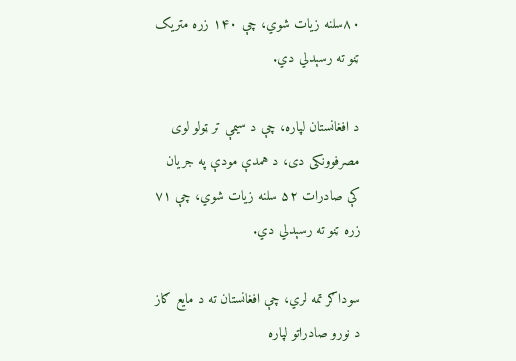۸۰سلنه زیات شوي، چې ۱۴۰ زره متریک ټنو ته رسېدلي دي.

د افغانستان لپاره، چې د سیمې تر ټولو لوی مصرفوونکی دی، د همدې مودې په جریان کې صادرات ۵۲ سلنه زیات شوي، چې ۷۱ زره ټنو ته رسېدلي دي.

سوداګر تمه لري، چې افغانستان ته د مایع ګاز د نورو صادراتو لپاره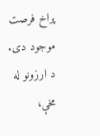پراخ فرصت موجود دی. د ارزونو له مخې،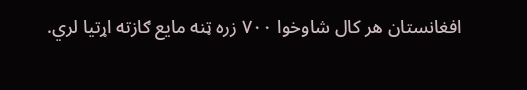افغانستان هر کال شاوخوا ۷۰۰ زره ټنه مایع ګازته اړتیا لري.